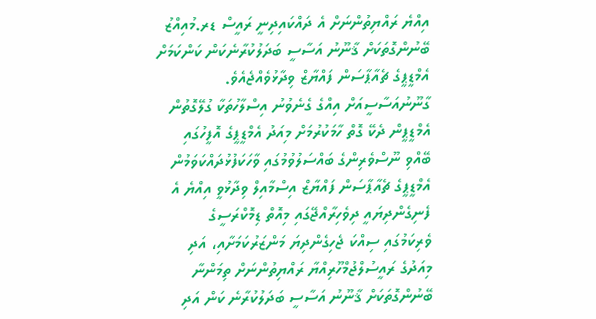އިއްޔެ ރައްޔިތުންނަށް އެ ދައްކައިދިނީ ރައީސް ޑރ.މުއިއްޒު ބޭނުންގޮތަކަށް ޤާނޫނު އަސާސީ ބަދަލުކުރާނެކަން ކަންކަމަށް އެމްޑީޕީގެ ޗެއާޕާސަން ފައްޔާޒް ވިދާޅުވެއްޖެއެވެ.
ގާނޫނުއަސާސީއަށް އިއްގެ ގެނެވުނު އިސްލާހުތަކާ ގުލޭގޮތުން އެމްޑީޕީން ދެކޭ ގޮތް ހާމަކުރުމަށް މިއަދު އެމްޑީޕީގެ އޮފީހުގައި ބޭއްވި ނޫސްވެރިންގެ ބައްސަލުވުމުގައި ވާހަކަފުޅުދައްކަވަމުން އެމްޑީޕީގެ ޗެއާޕާސަން ފައްޔާޒް އިސްމާއިލް ވިދާޅުވީ އިއްޔެ އެ ފެނިގެންދިޔައީ ދިވެހިރާއްޖޭގައި މިއޮތް ޑިމޮކްރަސީގެ ވެރިކަމުގައި ސިއްކަ ޖެހިގެންދިޔަ މަންޒަރުކަމަށާއި، އަދި މިއަދުގެ ރައީސުލްޖުމްހޫރިއްޔާ ރައްޔިތުންނަށް ތިމަންނާ ބޭނުންގޮތަކަށް ޤާނޫނު އަސާސީ ބަދަލުކުރާނެ ކަން އަދި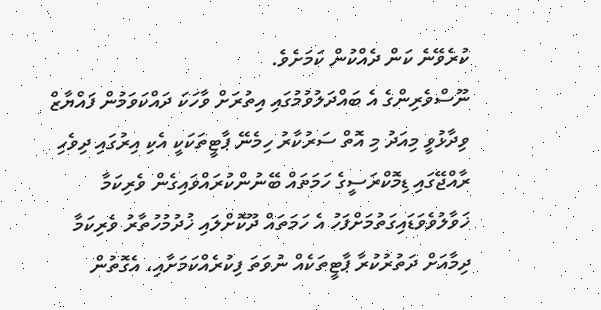ކުރެވޭނެ ކަން ދެއްކުން ކަމަށެވެ.
ނޫސްވެރިންގެ އެ ބައްދަލުވުމުގައި އިތުރަށް ވާހަކަ ދައްކަވަމުން ފައްޔާޒް ވިދާޅުވީ މިއަދު މި އޮތް ސަރުކާރު ހިމެނޭ ޕާޓީތަކަކީ އެކި އިރުގައި ދިވެހި ރާއްޖޭގައި ޑިމޮކްރަސީގެ ހަމަތައް ބޭނުންކުރައްވައިގެން ވެރިކަމާ ޚަވާލުވެވަޑައިގަތުމަށްފަހު އެ ހަމަތައް ދޫކޮށްލައި ޚުދުމުހުތާރު ވެރިކަމާ ދިމާއަށް ދަތުރުކުރާ ޕާޓީތަކެއް ނުވަތަ ފިކުރެއްކަމަށާއި، އެގޮތުން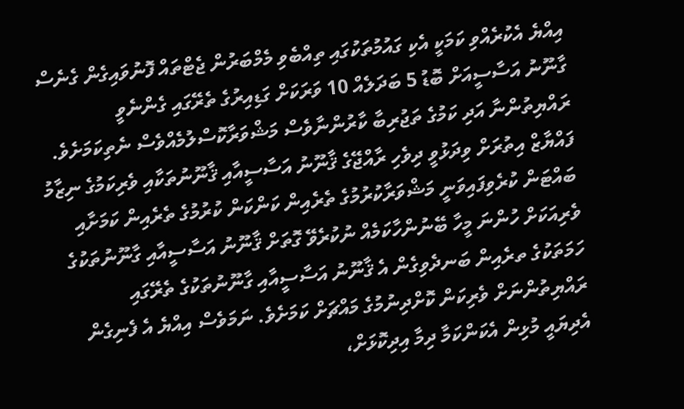އިއްޔެ އެކުރެއްވި ކަމަކީ އެކި ގައުމުތަކުގައި ތިއްބެވި މެމްބަރުން ޖެޓްތައް ފޮނުވައިގެން ގެނެސް ގާނޫނު އަސާސީއަށް ބޮޑު 5 ބަދަލެއް 10 ވަރަކަށް ގަޑިއިރުގެ ތެރޭގައި ގެންނެވީ ރައްޔިތުންނާ އަދި ކަމުގެ ތަޖުރިބާ ކާރުންނާވެސް މަޝްވަރާކޮސްލުމެއްވެސް ނެތިކަމަށެވެ.
ފައްޔާޒް އިތުރަށް ވިދަޅުވީ ދިވެހި ރާއްޖޭގެ ޤާނޫނު އަސާސީއާއި ޤާނޫނުތަކާއި ވެރިކަމުގެ ނިޒާމު ބައްޓަން ކުރެވިފައިވަނީ މަޝްވަރާކުރުމުގެ ތެރެއިން ކަންކަން ކުރުމުގެ ތެރެއިން ކަމަށާއި ވެރިއަކަށް ހުންނަ މީހާ ބޭނުންހާކަމެއް ނުކުރެވޭ ގޮތަށް ޤާނޫނު އަސާސީއާއި ގާނޫނުތަކުގެ ހަމަތަކުގެ ތރެއިން ބަނދެވިގެން އެ ޤާނޫނު އަސާސީއާއި ގާނޫނުތަކުގެ ތެރޭގައި ރައްޔިތުންނަށް ވެރިކަން ކޮށްދިނުމުގެ މައްޗަށް ކަމަށެވެ. ނަމަވެސް އިއްޔެ އެ ފެނިގެން އެދިޔައީ މުޅިން އެކަންކަމާ ދިމާ އިދިކޮޅަށް،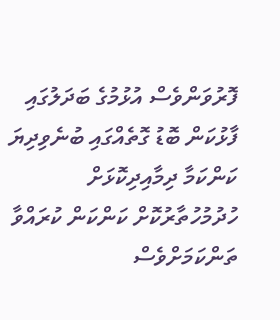ފޮރުވަންވެސް އުޅުމުގެ ބަދަލުގައި ފާޅުކަން ބޮޑު ގޮތެއްގައި ބުނެވިދިޔަ ކަންކަމާ ދިމާއިދިކޮޅަށް ހުދުމުހުތާރުކޮށް ކަންކަން ކުރައްވާ ތަންކަމަށްވެސް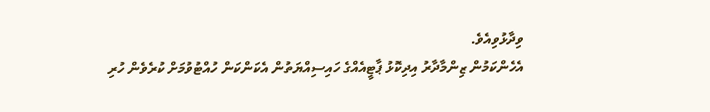ވިދާޅުވިއެވެ.
އެހެންކަމުން ޒިންމާދާރު އިދިކޮޅު ޕާޓީއެއްގެ ހައިސިއްޔަތުން އެކަންކަން ހުއްޓުވުމަށް ކުރެވެން ހުރި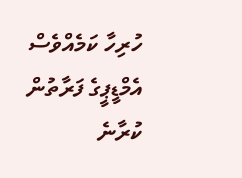ހުރިހާ ކަމެއްވެސް އެމްޑީޕީގެ ފަރާތުން ކުރާނެ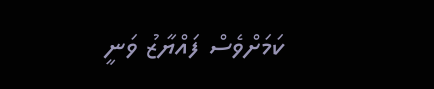ކަމަށްވެސް ފައްޔާޒު ވަނީ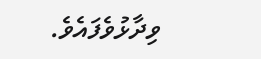ވިދާޅުވެފައެވެ.